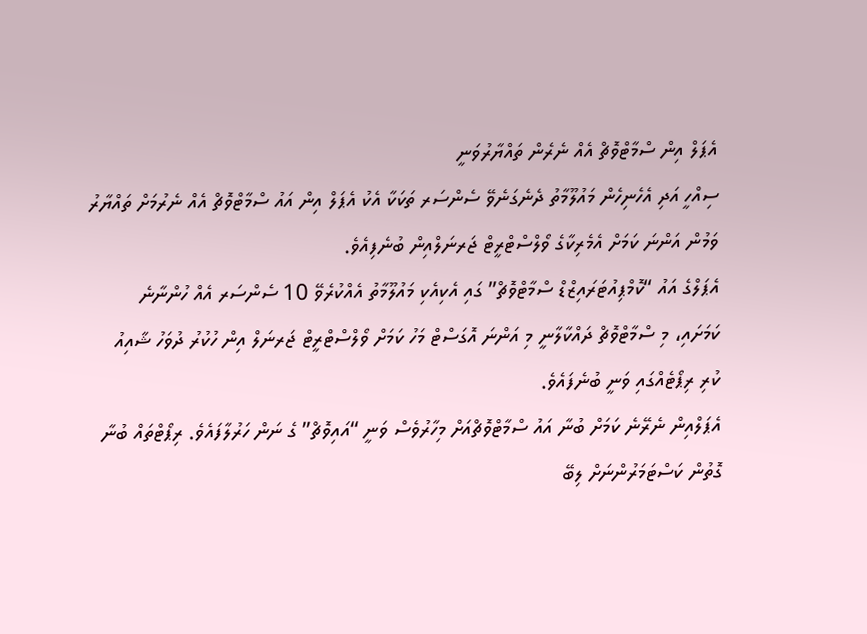އެޕަލް އިން ސްމާޓްވޮޗް އެއް ނެރެން ތައްޔާރުވަނީ
ސިއްހީ އަދި އެހެނިހެން މައުލޫމާތު ދެނެގަނެވޭ ސެންސަރ ތަކަކާ އެކު އެޕަލް އިން އައު ސްމާޓްވޮޗް އެއް ނެރުމަށް ތައްޔާރު ވަމުން އަންނަ ކަމަށް އެމެރިކާގެ ވޯލްސްޓްރީޓް ޖަރނަލްއިން ބުނެފިއެވެ.
އެޕަލްގެ އައު “ކޮމްޕިއުޓަރައިޒްޑް ސްމާޓްވޮޗް” ގައި އެކިއެކި މައުލޫމާތު އެއްކުރެވޭ 10 ސެންސަރ އެއް ހުންނާނެ ކަމަށައި، މި ސްމާޓްވޮޗް ދައްކާލާނީ މި އަންނަ އޮގަސްޓް މަހު ކަމަށް ވޯލްސްޓްރީޓް ޖަރނަލް އިން ހުކުރު ދުވަހު ޝާއިއު ކުރި ރިޕޯޓެއްގައި ވަނީ ބުނެފައެވެ.
އެޕަލްއިން ނެރޭނެ ކަމަށް ބުނާ އައު ސްމާޓްވޮޗްއަށް މިހާރުވެސް ވަނީ “އައިވޮޗް” ގެ ނަން ހަރުލާފައެވެ. ރިޕޯޓްތައް ބުނާ ގޮތުން ކަސްޓަމަރުންނަށް ލިބޭ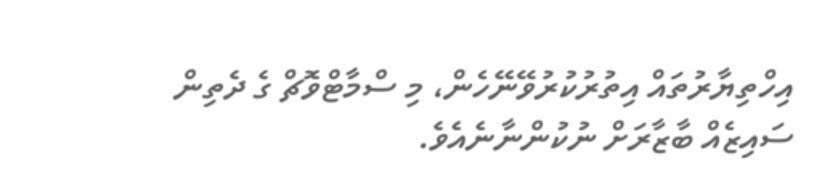އިހްތިޔާރުތައް އިތުރުކުރުވޭނޭހެން، މި ސްމާޓްވޮޗް ގެ ދެތިން ސައިޒެއް ބާޒާރަށް ނުކުންނާނެއެވެ.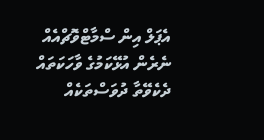އެޕަލް އިން ސްމާޓްވޮޗްއެއް ނެރެން އުޅޭކަމުގެ ވާހަކަތައް ދެކެވޭތާ ދުވަސްތަކެއް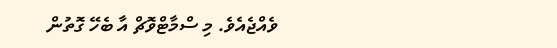ވެއްޖެއެވެ. މި ސްމާޓްވޮޗް އާ ބެހޭ ގޮތުން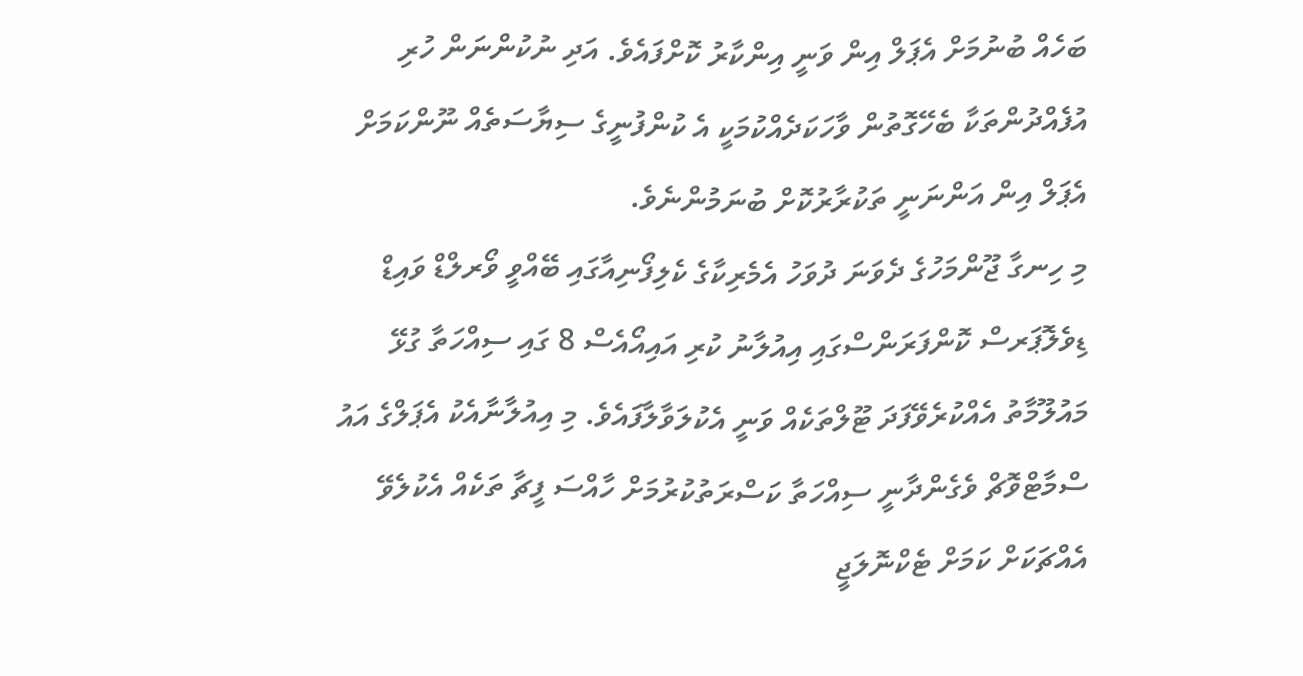ބަހެއް ބުނުމަށް އެޕަލް އިން ވަނީ އިންކާރު ކޮށްފައެވެ. އަދި ނުކުންނަން ހުރި އުފެއްދުންތަކާ ބެހޭގޮތުން ވާހަކަދެއްކުމަކީ އެ ކުންފުނީގެ ސިޔާސަތެއް ނޫންކަމަށް އެޕަލް އިން އަންނަނީ ތަކުރާރުކޮށް ބުނަމުންނެވެ.
މި ހިނގާ ޖޫންމަހުގެ ދެވަނަ ދުވަހު އެމެރިކާގެ ކެލިފޯނިއާގައި ބޭއްވީ ވޯރލްޑް ވައިޑް ޑިވެލޮޕަރސް ކޮންފަރަންސްގައި އިއުލާނު ކުރި އައިއޯއެސް 8 ގައި ސިއްހަތާ ގުޅޭ މައުލޫމާތު އެއްކުރެވޭފަދަ ޓޫލްތަކެއް ވަނީ އެކުލަވާލާފައެވެ. މި އިއުލާނާއެކު އެޕަލްގެ އައު ސްމާޓްވޮޗް ވެގެންދާނީ ސިއްހަތާ ކަސްރަތުކުރުމަށް ހާއްސަ ފީޗާ ތަކެއް އެކުލެވޭ އެއްޗަކަށް ކަމަށް ޓެކްނޮލަޖީ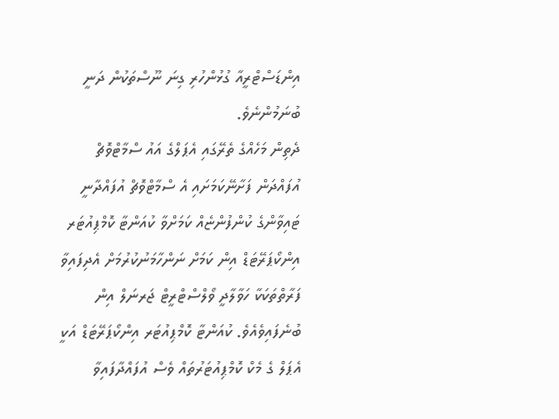އިންޑަސްޓްރީއާ ގުޅުންހުރި ގިނަ ނޫސްތަކުން ދަނީ ބުނަމުންނެވެ.
ދެތިން މަހެއްގެ ތެރޭގައި އެޕަލްގެ އައު ސްމާޓްވޮޗް އުފައްދަން ފަށާނޭކަމަށައި އެ ސްމާޓްވޮޗް އުފައްދާނީ ޓައިވާންގެ ކުންފުންޏެއް ކަމަށްވާ ކުއަންޓާ ކޮމްޕިއުޓަރ އިންކޯޕަރޭޓަޑް އިން ކަމަށް ނަންހާމަނުކުރުމަށް އެދިފައިވާ ފަރާތްތަކަކާ ހަވާލާދީ ވޯލްސްޓްރީޓް ޖަރނަލް އިން ބުނެފައިވެއެވެ. ކުއަންޓާ ކޮމްޕިއުޓަރ އިންކޯޕަރޭޓަޑް އަކީ އެޕަލް ގެ މެކް ކޮމްޕިއުޓަރުތައް ވެސް އުފައްދާފައިވާ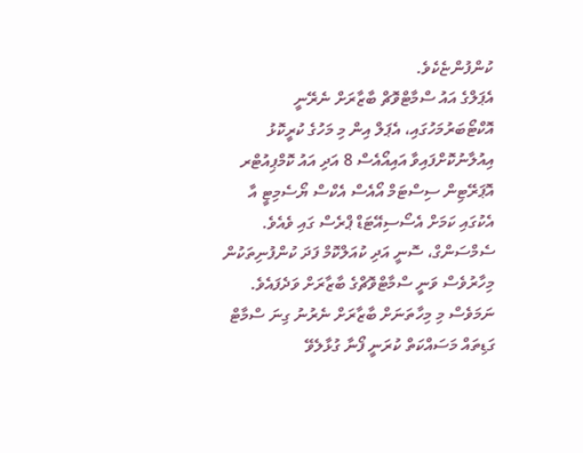ކުންފުންޏެކެވެ.
އެޕަލްގެ އައު ސްމާޓްވޮޗް ބާޒާރަށް ނެރޭނީ އޮކްޓޯބަރުމަހުގައި، އެޕަލް އިން މި މަހުގެ ކުރީކޮޅު އިއުލާނުކޮށްފައިވާ އައިއޯއެސް 8 އަދި އައު ކޮމްޕިއުޓްރ އޮޕަރޭޓިން ސިސްޓަމް އޯއެސް އެކްސް ޔޯސެމިޓީ އާ އެކުގައި ކަމަށް އެސޯސިއޭޓަޑް ޕްރެސް ގައި ވެއެވެ.
ސެމްސަންގް، ސޮނީ އަދި ކުއަލްކޮމް ފަދަ ކުންފުނިތަކުން މިހާރުވެސް ވަނީ ސްމާޓްވޮޗްގެ ބާޒާރަށް ވަދެފައެވެ. ނަމަވެސް މި މިހާތަނަށް ބާޒާރަށް ނެރުނު ގިނަ ސްމާޓް ގަޑިތައް މަސައްކަތް ކުރަނީ ފޯނާ ގުޅާލެވޭ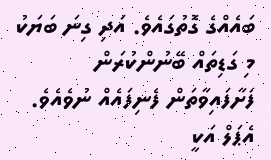ބައެއްގެ ގޮތުގައެވެ. އަދި ގިނަ ބަޔަކު މި ގަޑިތައް ބޭނުންކުރަން ފަށާފައިވާތަން ފެނިފައެއް ނުވެއެވެ.
އެޕަލް އަކީ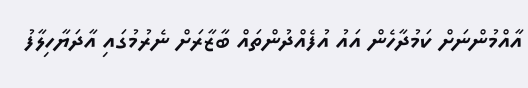އާއްމުންނަށް ކަމުދާހެން އައު އުފެއްދުންތައް ބާޒާރަށް ނެރުމުގައި އާދަޔާހިލާފު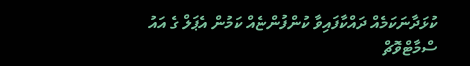ކުޅަދާނަކަމެއް ދައްކާފައިވާ ކުންފުންޏެއް ކަމުން އެޕަލް ގެ އައު ސްމާޓްވޮޗް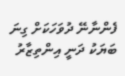ފެންނާނޭ ދުވަހަކަށް ގިނަ ބަޔަކު ދަނީ އިންތިޒާރު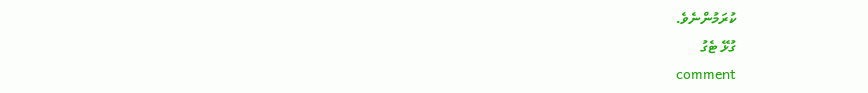ކުރަމުންނެވެ.
ގުޅޭ ޓެގު
comment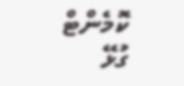ކޮމެންޓް
ގުޅޭ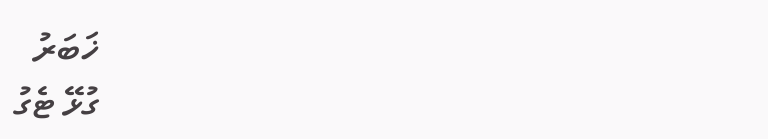ޚަބަރު
ގުޅޭ ޓެގު